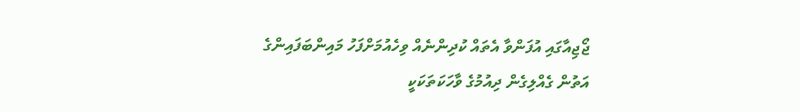ޖޯޖިއާގައި އުފަންވާ އެތައް ކުދިންނެއް ވިހެއުމަށްފަހު މައިންބަފައިންގެ އަތުން ގެއްލިގެން ދިއުމުގެ ވާހަކަތަކަކީ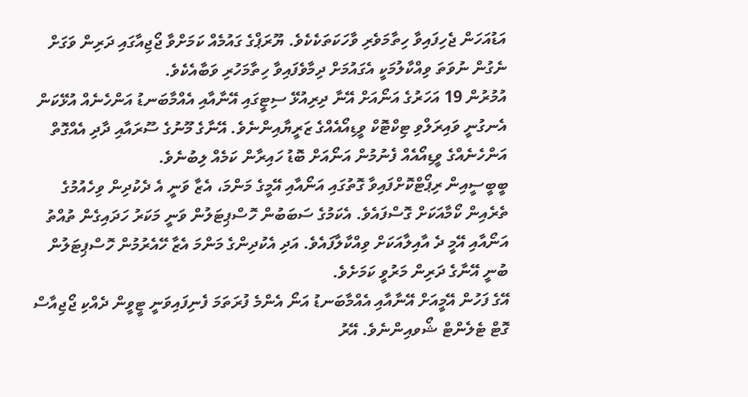އަޑުއަހަން ޖެހިފައިވާ ހިތާމަވެރި ވާހަކަތަކެކެވެ. ޔޫރަޕްގެ ގައުމެއް ކަމަށްވާ ޖޯޖިއާގައި ދަރިން ވަގަށް ނެގުން ނުވަތަ ވިއްކާލުމަކީ އެގައުމަށް ދިމާވެފައިވާ ހިތާމަހުރި ވަބާއެކެވެ.
އުމުރުން 19 އަހަރުގެ އަނޯއަށް އޭނާ ދިރިއުޅޭ ސިޓީގައި އޭނާއާއި އެއްމާބަނޑު އަންހެނެއް އުޅޭކަން އެނގުނީ ވައިރަލްވި ޓިކްޓޮކް ވީޑިއޯއެއްގެ ޒަރީޔާއިންނެވެ. އޭނާގެ މޫނުގެ ސޫރައާއި ދާދި އެއްގޮތް އަންހެނެއްގެ ވީޑިއޯއެއް ފެނުމުން އަނޯއަށް ބޮޑު ހައިރާން ކަމެއް ލިބުނެވެ.
ބީބީސީއިން ރިޕޯޓްކޮށްފައިވާ ގޮތުގައި އަނޯއާއި އޭމީގެ މަންމަ، އެޒާ ވަނީ އެ ދެކުދިން ވިހެއުމުގެ ތެރެއިން ކޯމާއަކަށް ގޮސްފައެވެ. އެކަމުގެ ސަބަބުން ހޮސްޕިޓަލުން ވަނީ މަކަރު ހަދައިގެން ތުއްތު އަނޯއާއި އޭމީ ދެ އާއިލާއަކަށް ވިއްކާލާފައެވެ. އަދި އެކުދިންގެ މަންމަ އެޒާ ހޭއެރުމުން ހޮސްޕިޓަލުން ބުނީ އޭނާގެ ދަރިން މަރުވީ ކަމަށެވެ.
އޭގެ ފަހުން އޭމީއަށް އޭނާއާއި އެއްމާބަނޑު އަނޯ އެންމެ ފުރަތަމަ ފެނިފައިވަނީ ޓީވީން ދެއްކި ޖޯޖިއާސް ގޮޓް ޓެލެންޓް ޝޯވއިންނެވެ. އޭރު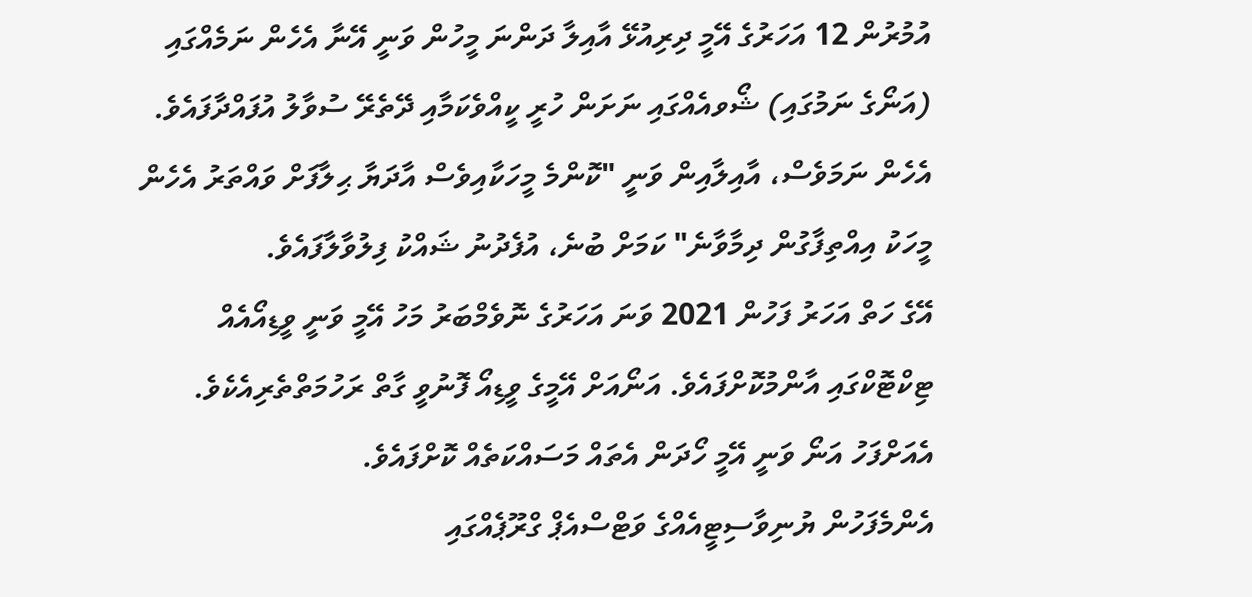އުމުރުން 12 އަހަރުގެ އޭމީ ދިރިއުޅޭ އާއިލާ ދަންނަ މީހުން ވަނީ އޭނާ އެހެން ނަމެއްގައި (އަނޯގެ ނަމުގައި) ޝޯވއެއްގައި ނަށަން ހުރީ ކީއްވެކަމާއި ދޭތެރޭ ސުވާލު އުފައްދާފައެވެ. އެހެން ނަމަވެސް، އާއިލާއިން ވަނީ "ކޮންމެ މީހަކާއިވެސް އާދަޔާ ޙިލާފަށް ވައްތަރު އެހެން މީހަކު އިއްތިފާގުން ދިމާވާނެ" ކަމަށް ބުނެ، އުފެދުނު ޝައްކު ފިލުވާލާފައެވެ.
އޭގެ ހަތް އަހަރު ފަހުން 2021 ވަނަ އަހަރުގެ ނޮވެމްބަރު މަހު އޭމީ ވަނީ ވީޑިއޯއެއް ޓިކްޓޮކްގައި އާންމުކޮށްފައެވެ. އަނޯއަށް އޭމީގެ ވީޑިއޯ ފޮނުވީ ގާތް ރަހުމަތްތެރިއެކެވެ. އެއަށްފަހު އަނޯ ވަނީ އޭމީ ހޯދަން އެތައް މަސައްކަތެއް ކޮށްފައެވެ.
އެންމެފަހުން ޔުނިވާސިޓީއެއްގެ ވަޓްސްއެޕް ގްރޫޕެއްގައި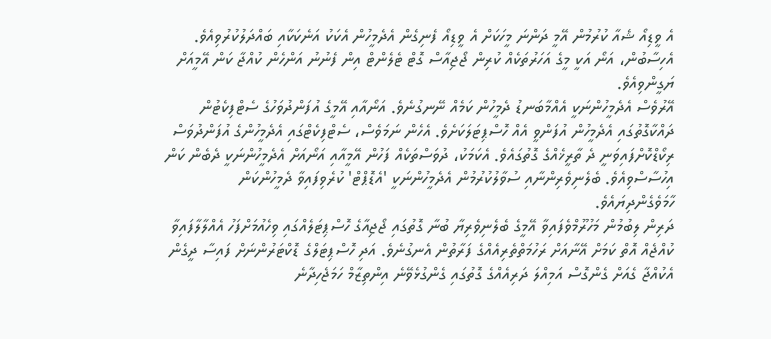އެ ވީޑިއޯ ޝެއާ ކުރުމުން އޭމީ ދަންނަ މީހަކަށް އެ ވީޑިއޯ ފެނިގެން އެދެމީހުން އެކަކު އަނެކަކާއި ބައްދަލުކުރުވިއެވެ. އެހިސާބުން، އަނޯ އަކީ މީގެ އަހަރުތަކެއް ކުރިން ޖޯޖިއާސް ގޮޓް ޓެލެންޓް އިން ފެނުނު އަންހެން ކުއްޖާ ކަން އޭމީއަށް ޔަގީންވިއެވެ.
އޭރުވެސް އެދެމީހުންނަކީ އެއްމާބަނޑު ދެމީހުން ކަމެއް ނޭނގުނެވެ. އަނޯއާއި އޭމީގެ އުފަންދުވަހުގެ ސެޓްފިކެޓުން ދައްކާގޮތުގައި އެދެމީހުން އުފަންވީ އެއް ހޮސްޕިޓަލަކަށެވެ. އެހެން ނަމަވެސް، ސެޓްފިކެޓްގައި އެދެމީހުންގެ އުފަންދުވަސް ރިކޯޑްކޮށްފައިވަނީ ދެ ތާރީޚެއްގެ ގޮތުގައެވެ. އެކަމަކު، ދުވަސްތަކެއް ފަހުން އޭމީއާއި އަނޯއަށް އެދެމީހުންނަކީ ދެބެން ކަން އިހުސާސްވިއެވެ. ބެލެނިވެރިންނާއި ސުވާލުކުރުމުން އެދެމީހުންނަކީ 'އެޑޮޕްޓް' ކުރެވިފައިވާ ދެމީހުންކަން ހާމަވެގެންދިޔައެވެ.
ދަރިން ލިބުމުން މަހުރޫމްވެފައިވާ އޭމީގެ ބެލެނިވެރިޔާ ބުނާ ގޮތުގައި ޖޯޖިއާގެ ހޮސްޕިޓަލެއްގައި ވިހެއުމަށްފަހު އެއްލާލާފައިވާ ކުއްޖެއް އޮތް ކަމަށް އޭނާއަށް ރަހުމަތްތެރިއެއްގެ ފަރާތުން އެނގުނެވެ. އަދި ހޮސްޕިޓަލްގެ ޑޮކްޓަރުންނަށް ފައިސާ ދީގެން އެކުއްޖާ ގެއަށް ގެންގޮސް އަމިއްލަ ދަރިއެއްގެ ގޮތުގައި ގެންގުޅެވޭނެ އިންތިޒާމް ހަމަޖެހިދާނެ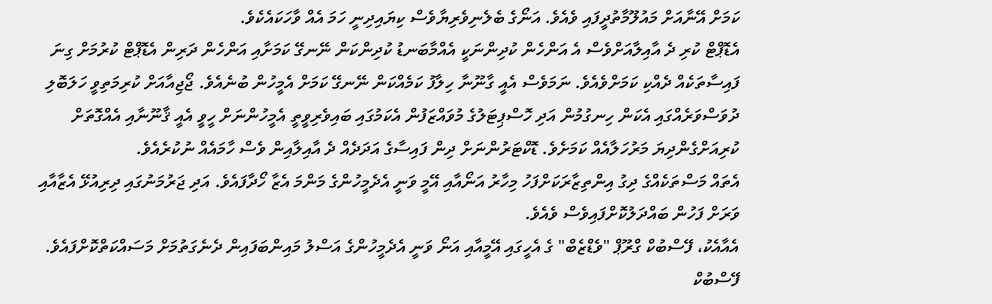ކަމަށް އޭނާއަށް މައުލޫމާތުދީފައި ވެއެވެ. އަނޯގެ ބެލެނިވެރިޔާވެސް ކިޔައިދިނީ ހަމަ އެއް ވާހަކައެކެވެ.
އެޑޮޕްޓް ކުރި ދެ އާއިލާއަށްވެސް އެ އަންހެން ކުދިންނަކީ އެއްމާބަނޑު ކުދިންކަން ނޭނގޭ ކަމަށާއި އަންހެން ދަރިން އެޑޮޕްޓް ކުރުމަށް ގިނަ ފައިސާތަކެއް ދެއްކި ކަމަށްވެއެވެ. ނަމަވެސް އެއީ ގާނޫނާ ހިލާފު ކަމެއްކަން ނޭނގޭ ކަމަށް އެމީހުން ބުނެއެވެ. ޖޯޖިއާއަށް ކުރިމަތިވީ ހަލަބޮލި ދުވަސްވަރެއްގައި އެކަން ހިނގުމުން އަދި ހޮސްޕިޓަލުގެ މުވައްޒަފުން އެކަމުގައި ބައިވެރިވީތީ އެމީހުންނަށް ހީވީ އެއީ ޤާނޫނާއި އެއްގޮތަށް ކުރިއަށްގެންދިޔަ މަރުހަލާއެއް ކަމަށެވެ. ޑޮކްޓަރުންނަށް ދިން ފައިސާގެ އަދަދެއް ދެ އާއިލާއިން ވެސް ހާމައެއް ނުކުރެއެވެ.
އެތައް މަސްތަކެއްގެ ދިގު އިންތިޒާރަކަށްފަހު މިހާރު އަނޯއާއި އޭމީ ވަނީ އެދެމީހުންގެ މަންމަ އެޒާ ހޯދާފައެވެ. އަދި ޖަރުމަނުގައި ދިރިއުޅޭ އެޒާއާއި ވަރަށް ފަހުން ބައްދަލުކޮށްފައިވެސް ވެއެވެ.
އެއާއެކު، ފޭސްބުކް ގްރޫޕް "ވެޑްޒެބް" ގެ އެހީގައި އޭމީއާއި އަނޯ ވަނީ އެދެމީހުންގެ އަސްލު މައިންބަފައިން ދެނެގަތުމަށް މަސައްކަތްކޮށްފައެވެ. ފޭސްބުކް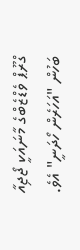ގްރޫޕް ވެޑްޒެބްގެ މާނައަކީ ޖޯޖިއާ ބަހުން "އަހަރެން ހޯދަނީ" އެވެ.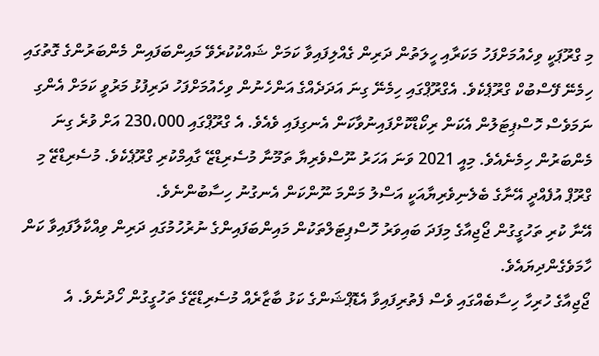މި ގްރޫޕަކީ ވިހެއުމަށްފަހު މަކަރާއި ހީލަތުން ދަރިން ގެއްލިފައިވާ ކަމަށް ޝައްކުކުރެވޭ މައިންބަފައިން މެންބަރުންގެ ގޮތުގައި ހިމެނޭ ފޭސްބުކް ގްރޫޕެކެވެ. އެގްރޫޕްގައި ހިމެނޭ ގިނަ އަދަދެއްގެ އަންހެނުން ވިހެއުމަށްފަހު ދަރިފުޅު މަރުވީ ކަމަށް އެންގި ނަމަވެސް ހޮސްޕިޓަލުން އެކަން ރިކޯޑްކޮށްފައިނުވާކަން އެނގިފައި ވެއެވެ. އެ ގްރޫޕްގައި 230،000 އަށް ވުރެ ގިނަ މެންބަރުން ހިމެނެއެވެ. މިއީ 2021 ވަނަ އަހަރު ނޫސްވެރިޔާ ތަމޫނާ މުސެރިޑްޒޭ ގާއިމްކުރި ގްރޫޕެކެވެ. މުސެރިޑްޒޭ މި ގްރޫޕް އުފެއްދީ އޭނާގެ ބެލެނިވެރިޔާއަކީ އަސްލު މަންމަ ނޫންކަން އެނގުނު ހިސާބުންނެވެ.
އޭނާ ކުރި ތަހުގީގުން ޖޯޖިއާގެ މިފަދަ ބައިވަރު ހޮސްޕިޓަލްތަކުން މައިންބަފައިންގެ ނުރުހުމުގައި ދަރިން ވިއްކާލާފައިވާ ކަން ހާމަވެގެންދިޔައެވެ.
ޖޯޖިއާގެ ހުރިހާ ހިސާބެއްގައި ވެސް ފެތުރިފައިވާ އެޑޮޕްޝަންގެ ކަޅު ބާޒާރެއް މުސެރިޑްޒޭގެ ތަހުގީގުން ހޯދުނެވެ. އެ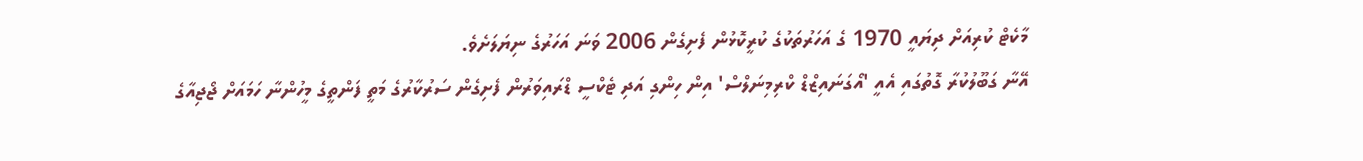މާކެޓް ކުރިއަށް ދިޔައީ 1970 ގެ އަހަރުތަކުގެ ކުރީކޮޅުން ފެށިގެން 2006 ވަނަ އަހަރުގެ ނިޔަލަށެވެ.
އޭނާ ގަބޫލުކުރާ ގޮތުގައި އެއީ 'އޯގަނައިޒްޑް ކްރިމިނަލްސް' އިން ހިންގި އަދި ޓެކްސީ ޑްރައިވަރުން ފެށިގެން ސަރުކާރުގެ މަތީ ފަންތީގެ މީހުންނާ ހަމައަށް ޖޯޖިއާގެ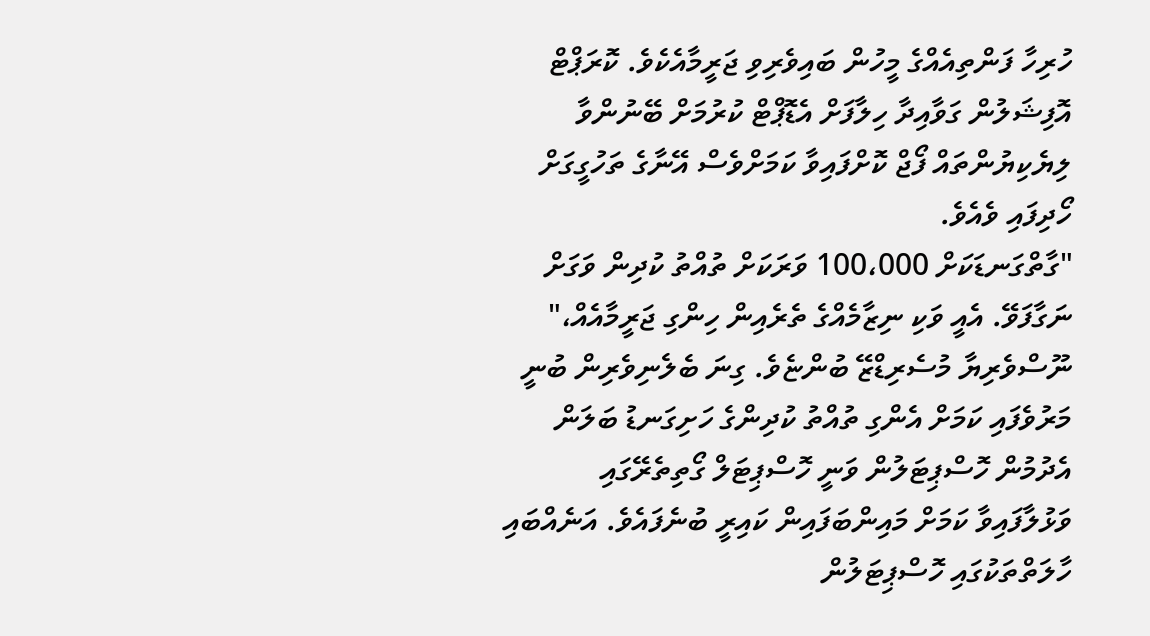ހުރިހާ ފަންތިއެއްގެ މީހުން ބައިވެރިވި ޖަރީމާއެކެވެ. ކޮރަޕްޓް އޮފިޝަލުން ގަވާއިދާ ހިލާފަށް އެޑޮޕްޓް ކުރުމަށް ބޭނުންވާ ލިޔެކިޔުންތައް ފޯޖް ކޮށްފައިވާ ކަމަށްވެސް އޭނާގެ ތަހުގީގަށް ހޯދިފައި ވެއެވެ.
"ގާތްގަނޑަކަށް 100،000 ވަރަކަށް ތުއްތު ކުދިން ވަގަށް ނަގާފަވޭ. އެއީ ވަކި ނިޒާމެއްގެ ތެރެއިން ހިންގި ޖަރީމާއެއް،" ނޫސްވެރިޔާ މުސެރިޑްޒޭ ބުންޏެވެ. ގިނަ ބެލެނިވެރިން ބުނީ މަރުވެފައި ކަމަށް އެންގި ތުއްތު ކުދިންގެ ހަށިގަނޑު ބަލަން އެދުމުން ހޮސްޕިޓަލުން ވަނީ ހޮސްޕިޓަލް ގޯތިތެރޭގައި ވަޅުލާފައިވާ ކަމަށް މައިންބަފައިން ކައިރީ ބުނެފައެވެ. އަނެއްބައި ހާލަތްތަކުގައި ހޮސްޕިޓަލުން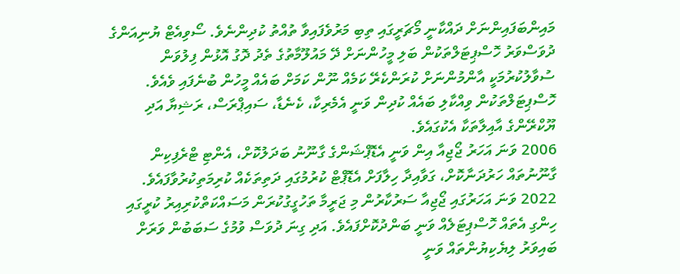މައިންބަފައިންނަށް ދައްކާނީ މޯޗަރީގައި ތިބި މަރުވެފައިވާ ތުއްތު ކުދިންނެވެ. ސޯވިއެޓް ޔުނިއަންގެ ދުވަސްވަރު ހޮސްޕިޓަލްތަކުން ބަލި މީހުންނަށް ދޭ މައުލޫމާތުގެ ތެދު ދޮގު އޮޅުން ފިލުވަން ސުވާލުކުރުމަކީ އާންމުންނަށް ކުރަންކެރޭ ކަމެއް ނޫން ކަމަށް ބައެއް މީހުން ބުނެފައި ވެއެވެ.
ހޮސްޕިޓަލްތަކުން ވިއްކާލި ބައެއް ކުދިން ވަނީ އެމެރިކާ، ކެނެޑާ، ސައިޕްރަސް، ރަޝިޔާ އަދި ޔޫކްރޭންގެ އާއިލާތަކާ އެކުގައެވެ.
2006 ވަނަ އަހަރު ޖޯޖިއާ އިން ވަނީ އެޑޮޕްޝަންގެ ގާނޫނު ބަދަލުކޮށް، އެންޓި ޓްރެފިކިން ގާނޫނުތައް ހަރުދަނާކޮށް، ގަވާއިދާ ހިލާފަށް އެޑޮޕްޓް ކުރުމުގައި ދަތިތަކެއް ކުރިމަތިކުރުވާފައެވެ. 2022 ވަނަ އަހަރުގައި ޖޯޖިއާ ސަރުކާރުން މި ޖަރީމާ ތަހުގީގުކުރަން މަސައްކަތްކުރިއިރު ކުރީގައި ހިންގި އެތައް ހޮސްޕިޓަލެއް ވަނީ ބަންދުކޮށްފައެވެ. އަދި ގިނަ ދުވަސް ވުމުގެ ސަބަބުން ވަރަށް ބައިވަރު ލިޔެކިޔުންތައް ވަނީ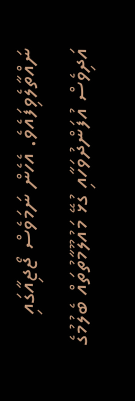ނައްތާލެވިފައެވެ. އެހެން ނަމަވެސް ޖޯޖިއާގައި އަދިވެސް އުފަންދުވަހާއި ގުޅޭ މައުލޫމާތުތައް ބެލުމުގެ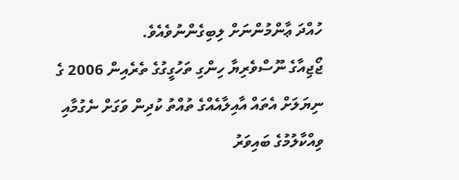ހުއްދަ ޢާންމުންނަށް ލިބިގެންނުވެއެވެ.
ޖޯޖިއާގެ ނޫސްވެރިޔާ ހިންގި ތަހުގީގުގެ ތެރެއިން 2006 ގެ ނިޔަލަށް އެތައް އާއިލާއެއްގެ ތުއްތު ކުދިން ވަގަށް ނެގުމާއި ވިއްކާލުމުގެ ބައިވަރު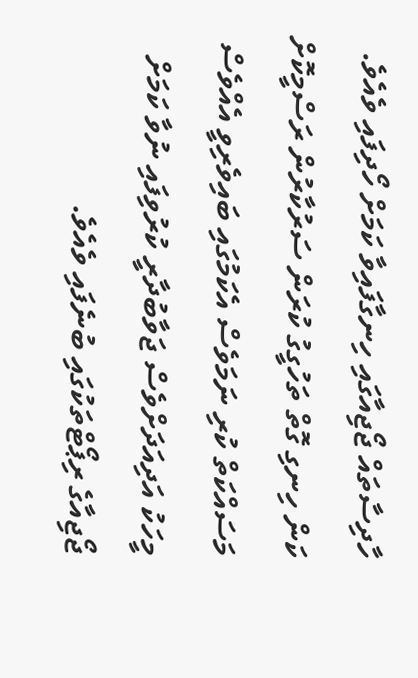ހާދިސާތައް ޖޯޖިއާގައި ހިނގާފައިވާ ކަމަށް ހޯދިފައި ވެއެވެ. ކަން ހިނގި ގޮތް ތަހުގީގު ކުރަން ސަރުކާރުން ރަސްމީކޮށް މަސައްކަތް ކުރި ނަމަވެސް އެކަމުގައި ބައިވެރިވީ އެއްވެސް މީހަކު އަދިއަދަށްވެސް ޖަވާބުދާރީ ކުރުވިފައި ނުވާ ކަމަށް ޖޯޖިއާގެ ރިޕޯޓްތަކުގައި ބުނެފައި ވެއެވެ.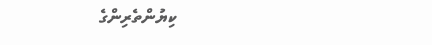ކިޔުންތެރިންގެ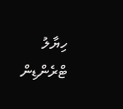ހިޔާލު
ޓްރެންޑިން